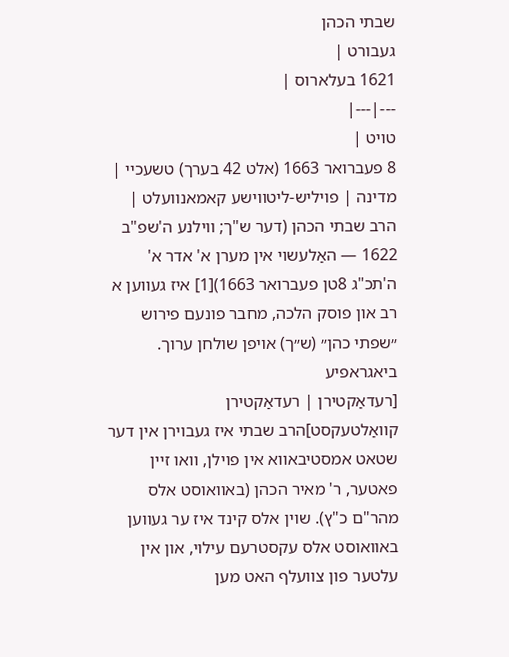שבתי הכהן
געבורט |
1621 בעלארוס |
---|---|
טויט |
8 פעברואר 1663 (אלט 42 בערך) טשעכיי |
מדינה | פויליש-ליטווישע קאמאנוועלט |
הרב שבתי הכהן (דער ש"ך; ווילנע ה'שפ"ב 1622 — האַלעשױ אין מערן א' אדר א' ה'תכ"ג 8טן פעברואר 1663)[1] איז געווען א רב און פוסק הלכה, מחבר פונעם פירוש ״שפתי כהן״ (ש״ך) אויפן שולחן ערוך.
ביאגראפיע
[רעדאַקטירן | רעדאַקטירן קוואַלטעקסט]הרב שבתי איז געבוירן אין דער שטאט אמסטיבאווא אין פוילן, וואו זיין פאטער, ר' מאיר הכהן (באוואוסט אלס מהר"ם כ"ץ). שוין אלס קינד איז ער געווען באוואוסט אלס עקסטרעם עילוי, און אין עלטער פון צוועלף האט מען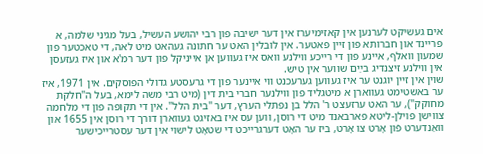אים געשיקט לערנען אין קאזימיערז אין דער ישיבה פון רבי יהושע העשיל, בעל מגיני שלמה, א פריינד און חברותא פון זיין פאטער. אין לובלין האט ער חתונה געהאט מיט לאה, די טאכטער פון שמעון וואלף, איינע פון די רייכע ווילנע וואס איז געווען אן אייניקל פון דער רמ'א און איז געזעסן אין ווילנע זיצנדיג בײַם שווער אין טיש.
שוין אין זיין יוגנט ער איז געווען גערעכנט ווי איינער פון די גרעסטע גדולי הפוסקים. אין 1971, איז ער באשטימט געווארן א מיטגליד פון ווילנער חברי בית דין (מיט רבי משה לימא, בעל ה"חלקת מחוקק"), ער האט ערזעצט ר' הלל בן נפתלי הערץ, דער "בית הלל". אין די תקופה פון די מלחמה צווישן פױלן-ליטא פארבאנד מיט די רוסן, ווען עס איז באזיגט געווארן דורך די רוסן אין 1655 און וואַנדערט פֿון אָרט צו אָרט, ביז ער האָט דערגרייכט די שטאָט לישוי אין דער עסטרייכישער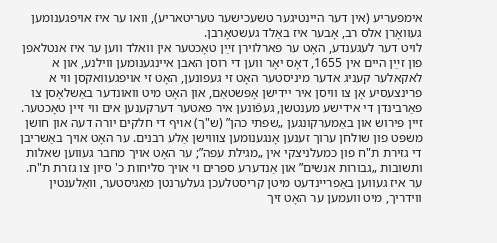אימפעריע (אין דער היינטיגער טשעכישער טעריטאריע), וואו ער איז אויפגענומען געוואָרן אלס רב, אָבער איז באַלד געשטאָרבן.
לויט דער לעגענדע, האָט ער פארלוירן זײַן טאָכטער אין וואלד ווען ער איז אנטלאפן פון זײַן היים אין 1655, דאָס יאָר ווען די רוסן האבן איינגענומען ווילנע, און א לאקאלער קעניג אדער מיניסטער האָט זי געפונען, האָט זי אויפגעוואקסן ווי א פרינצעסיע אָן צו וויסן איר יידישן אָפּשטאַם, און האָט מיט וואונדער באַשלאָסן צו פאַרבינדן די אידישע מענטשן, געפֿונען איר פאטער דערקענען אים ווי זיין טאָכטער.
זיין פּירוש און באַמערקונגען „שפתי כהן” (ש"ך) אױף די חלקים יורה דעה און חושן משפּט פון שולחן ערוך זענען אָנגענומען צװוישן אַלע רבנים. ער האָט אויך באַשריבן די גזירת ת"ח פון כמעלניצקי אין „מגילת עפה”; ער האָט אויך מחבר געווען שאלות ותשובות „גבורות אנשים” און אַנדערע ספרים וי אויך סליחות כ' סיון צו גזרת ת"ח. ער איז געווען באַפרײנדעט מיטן קריסטלעכן געלערנטן מאַגיסטער, װאַלענטין ווידריך, מיט וועמען ער האָט זיך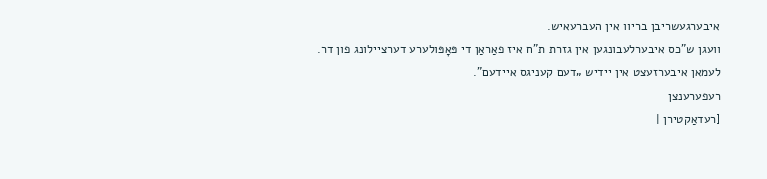איבערגעשריבן בריוו אין העברעאיש.
וועגן ש"כס איבערלעבונגען אין גזרת ת"ח איז פאַראַן די פּאָפּולערע דערציילונג פון דר. לעמאן איבערזעצט אין יידיש „דעם קעניגס איידעם”.
רעפערענצן
[רעדאַקטירן |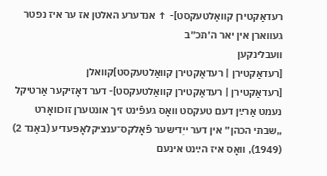רעדאַקטירן קוואַלטעקסט]- ↑ אנדערע האלטן אז ער איז נפטר געווארן אין יאר ה׳תכ״ב
וועבלינקען
[רעדאַקטירן | רעדאַקטירן קוואַלטעקסט]קוואלן
[רעדאַקטירן | רעדאַקטירן קוואַלטעקסט]- דער דאָזיקער אַרטיקל נעמט אַרײַן דעם טעקסט װאָס געפֿינט זיך אונטערן זוכװאָרט „שבתי הכהן” אין דער ייִדישער פֿאָלקס־ענציקלאָפּעדיע (באַנד 2) (1949), וואָס איז הײַנט אינעם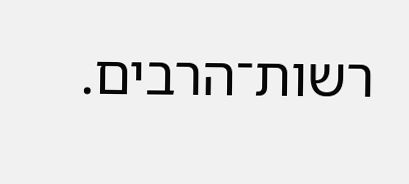רשות־הרבים.